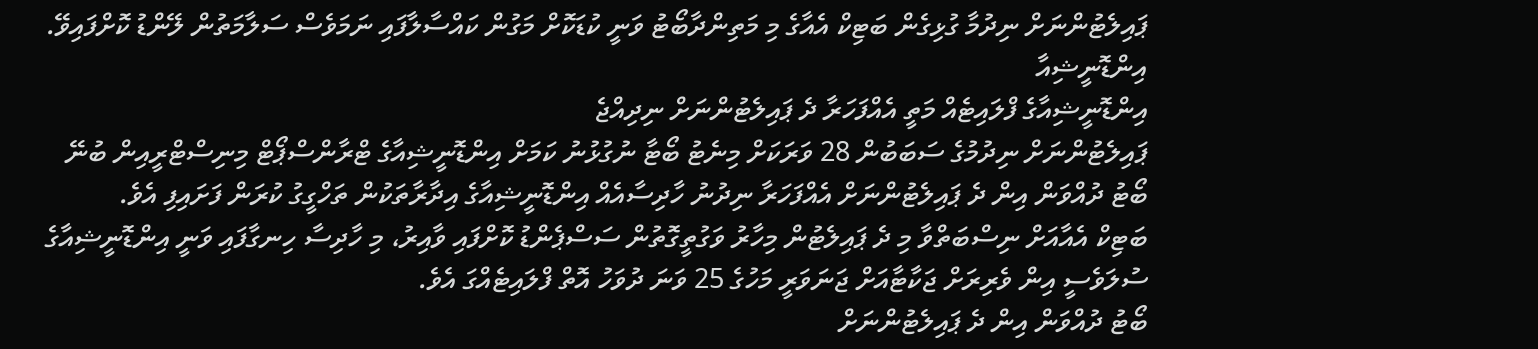ޕައިލެޓުންނަށް ނިދުމާ ގުޅިގެން ބަޓިކް އެއާގެ މި މަތިންދާބޯޓު ވަނީ ކުޑަކޮށް މަގުން ކައްސާލާފައި ނަމަވެސް ސަލާމަތުން ލޭންޑު ކޮށްފައިވޭ.
އިންޑޮނީޝިއާ
އިންޑޮނީޝިއާގެ ފްލައިޓެއް މަތީ އެއްފަހަރާ ދެ ޕައިލެޓުންނަށް ނިދިއްޖެ
ޕައިލެޓުންނަށް ނިދުމުގެ ސަބަބުން 28 ވަރަކަށް މިނެޓު ބޯޓާ ނުގުޅުނު ކަމަށް އިންޑޮނީޝިއާގެ ޓްރާންސްޕޯޓް މިނިސްޓްރީއިން ބުނޭ
ބޯޓު ދުއްވަން އިން ދެ ޕައިލެޓުންނަށް އެއްފަހަރާ ނިދުނު ހާދިސާއެއް އިންޑޮނީޝިއާގެ އިދާރާތަކުން ތަހްގީގު ކުރަން ފަށައިފި އެވެ.
ބަޓިކް އެއާއަށް ނިސްބަތްވާ މި ދެ ޕައިލެޓުން މިހާރު ވަގުތީގޮތުން ސަސްޕެންޑު ކޮށްފައި ވާއިރު، މި ހާދިސާ ހިނގާފައި ވަނީ އިންޑޮނީޝިއާގެ ސުލަވެސީ އިން ވެރިރަށް ޖަކާޓާއަށް ޖަނަވަރީ މަހުގެ 25 ވަނަ ދުވަހު އޮތް ފްލައިޓެއްގަ އެވެ.
ބޯޓު ދުއްވަން އިން ދެ ޕައިލެޓުންނަށް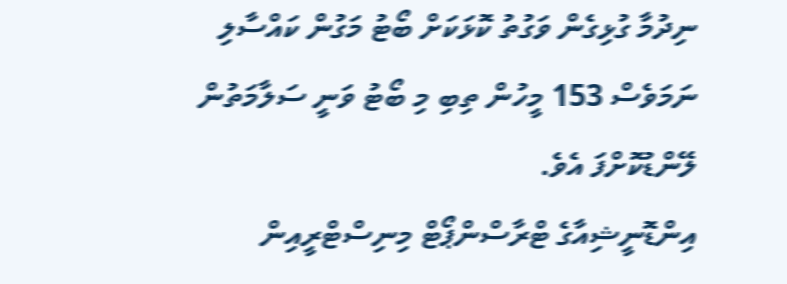ނިދުމާ ގުޅިގެން ވަގުތު ކޮޅަކަށް ބޯޓު މަގުން ކައްސާލި ނަމަވެސް 153 މީހުން ތިބި މި ބޯޓު ވަނީ ސަލާމަތުން ލޭންޑުކޮށްފަ އެވެ.
އިންޑޮނީޝިއާގެ ޓްރާސްންޕޯޓް މިނިސްޓްރީއިން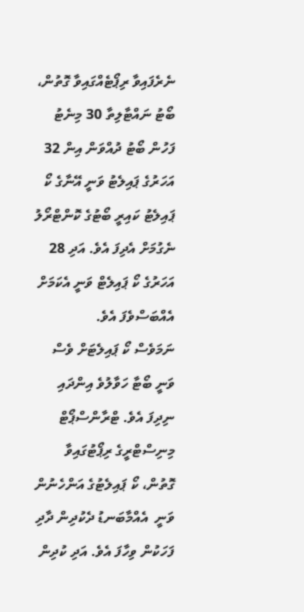ނެރެފައިވާ ރިޕޯޓެއްގައިވާ ގޮތުން، ބޯޓު ނައްޓާލިތާ 30 މިނެޓު ފަހުން ބޯޓު ދުއްވަން އިން 32 އަހަރުގެ ޕައިލެޓު ވަނީ އޭނާގެ ކޯ ޕައިލެޓު ކައިރީ ބޯޓުގެ ކޮންޓްރޯލު ނެގުމަށް އެދިފަ އެވެ. އަދި 28 އަހަރުގެ ކޯ ޕައިލެޓް ވަނީ އެކަމަށް އެއްބަސްވެފަ އެވެ.
ނަމަވެސް ކޯ ޕައިލެޓަށް ވެސް ވަނީ ބޯޓާ ހަވާލުވެ އިންދައި ނިދިފަ އެވެ. ޓްރާންސްޕޯޓް މިނިސްޓްރީގެ ރިޕޯޓުގައިވާ ގޮތުން، ކޯ ޕައިލެޓުގެ އަންހެނުން ވަނީ  އެއްމާބަނޑު ދެކުދިން ދާދި ފަހަކުން ވިހާފަ އެވެ. އަދި ކުދިން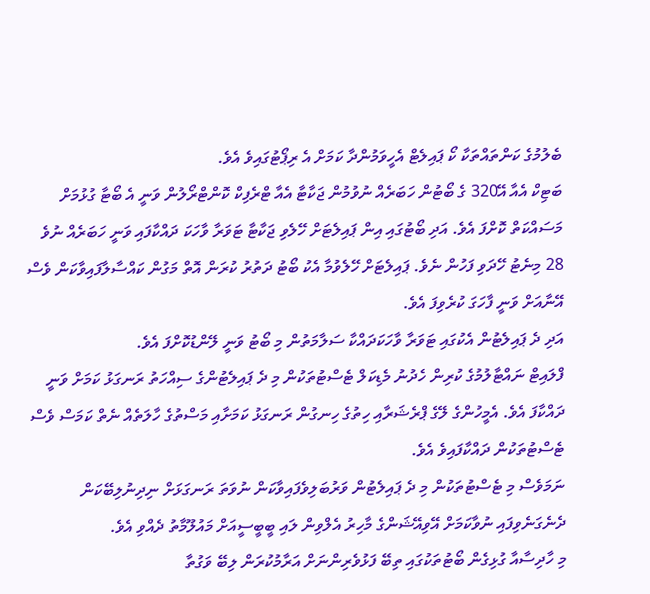ބެލުމުގެ ކަންތައްތަކާ ކޯ ޕައިލެޓް އެހީވަމުންދާ ކަމަށް އެ ރިޕޯޓުގައިވެ އެވެ.
ބަޓިކް އެއާ އޭ320 ގެ ބޯޓުން ހަބަރެއް ނުވުމުން ޖަކާޓާ އެއާ ޓްރެފިކް ކޮންޓްރޯލުން ވަނީ އެ ބޯޓާ ގުޅުމަށް މަސައްކަތް ކޮށްފަ އެވެ. އަދި ބޯޓުގައި އިން ޕައިލެޓަށް ހޭލެވި ޖަކާޓާ ޓަވަރާ ވާހަކަ ދައްކާފައި ވަނީ ހަބަރެއް ނުވެ 28 މިނެޓު ހޭދަވި ފަހުން ނެވެ. ޕައިލެޓަށް ހޭލެވުމާ އެކު ބޯޓު ދަތުރު ކުރަން އޮތް މަގުން ކައްސާލާފައިވާކަން ވެސް އޭނާއަށް ވަނީ ފާހަގަ ކުރެވިފަ އެވެ.
އަދި ދެ ޕައިލެޓުން އެކުގައި ޓަވަރާ ވާހަކަދައްކާ ސަލާމަތުން މި ބޯޓު ވަނީ ލޭންޑުކޮށްފަ އެވެ.
ފްލައިޓް ނައްޓާލުމުގެ ކުރިން ހެދުނު މެޑިކަލް ޓެސްޓުތަކުން މި ދެ ޕައިލެޓުންގެ ސިއްހަތު ރަނގަޅު ކަމަށް ވަނީ ދައްކާފަ އެވެ. އެމީހުންގެ ލޭގެ ޕްރެޝަރާއި ހިތުގެ ހިނގުން ރަނގަޅު ކަމަށާއި މަސްތުގެ ހާލަތެއް ނެތް ކަމަސް ވެސް ޓެސްޓުތަކުން ދައްކާފައިވެ އެވެ.
ނަމަވެސް މި ޓެސްޓުތަކުން މި ދެ ޕައިލެޓުން ވަރުބަލިވެފައިވާކަން ނުވަތަ ރަނގަޅަށް ނިދިނުލިބޭކަން ދެނެގަނެވިފައި ނުވާކަމަށް އޭވިއޭޝަންގެ މާހިރު އެލްވިން ލައި ބީބީސީއަށް މައުލޫމާތު ދެއްވި އެވެ.
މި ހާދިސާއާ ގުޅިގެން ބޯޓުތަކުގައި ތިބޭ ފަޅުވެރިންނަށް އަރާމުކުރަން ލިބޭ ވަގުތާ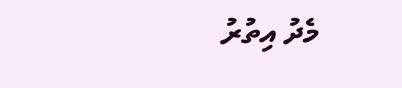މެދު އިތުރު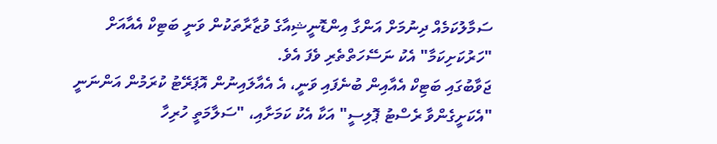ސަމާލުކަމެއް ދިނުމަށް އަންގާ އިންޑޮނީޝިއާގެ ވުޒާރާތަކުން ވަނީ ބަޓިކް އެއާއަށް "ހަރުކަށިކަމާ" އެކު ނަސޭހަތްތެރި ވެފަ އެވެ.
ޖަވާބުގައި ބަޓިކް އެއާއިން ބުނެފައި ވަނީ، އެ އެއާލައިނުން އޮޕަރޭޓު ކުރަމުން އަންނަނީ "އެކަށީގެންވާ ރެސްޓު ޕޮލިސީ" އަކާ އެކު ކަމަށާއި، "ސަލާމަތީ ހުރިހާ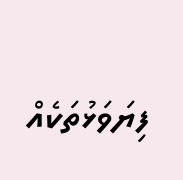ފިޔަވަޅުތަކެއް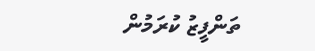ތަންފީޒު ކުރަމުން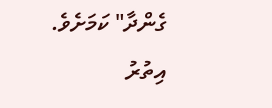ގެންދާ" ކަމަށެވެ.
އިތުރު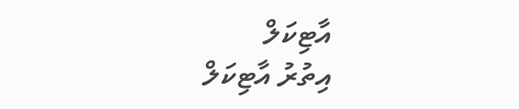އާޓިކަލް
އިތުރު އާޓިކަލް